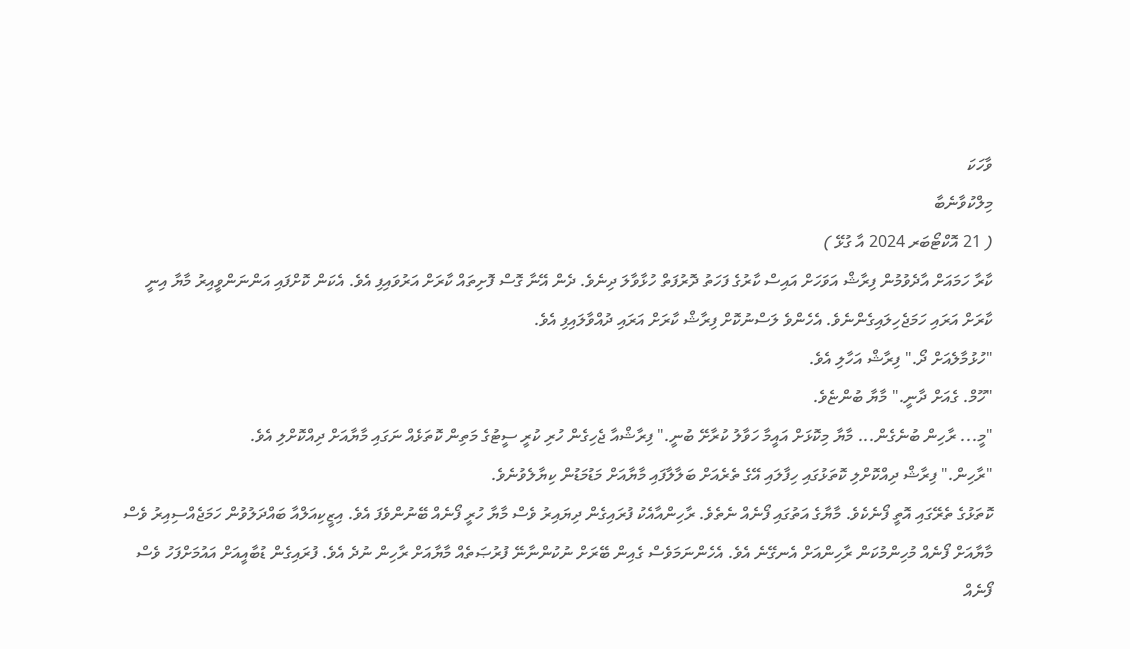ވާހަކަ
މިލްކުވާނެބާ
( 21 އޮކްޓޯބަރ 2024 އާ ގުޅޭ )
ކާރާ ހަމައަށް އާދެވުމުން ފިރާޝް އަވަހަށް އައިސް ކާރުގެ ފަހަތު ދޮރުފަތް ހުޅާވާލަ ދިނެވެ. ދެން އޭނާ ގޮސް ފޮށިތައް ކާރަށް އަރުވައިފި އެވެ. އެކަން ކޮށްފައި އަންނަންވީއިރު މާޔާ އިނީ ކާރަށް އަރައި ހަމަޖެހިލައިގެންނެވެ. އެހެންވެ ލަސްނުކޮށް ފިރާޝް ކާރަށް އަރައި ދުއްވާލައިފި އެވެ.
"ހުޅުމާލެއަށް ދޯ." ފިރާޝް އަހާލި އެވެ.
"ހޫމް. ގެއަށް ދާނީ." މާޔާ ބުންޏެވެ.
"މީ... ރާހިން ބުނެގެން... މާޔާ މިކޮޅަށް އައީމާ ހަވާލު ކުރާށޭ ބުނީ." ފިރާޝްއާ ޖެހިގެން ހުރި ކުރީ ސީޓުގެ މަތިން ކޮތަޅެއް ނަގައި މާޔާއަށް ދިއްކޮށްލި އެވެ.
"ރާހިން." ފިރާޝް ދިއްކޮށްލި ކޮތަޅުގައި ހިފާލައި އޭގެ ތެރެއަށް ބަލާލާފައި މާޔާއަށް މަޑުމަޑުން ކިޔާލެވުނެވެ.
ކޮތަޅުގެ ތެރޭގައި އޮތީ ފޯނެކެވެ. މާޔާގެ އަތުގައި ފޯނެއް ނެތެވެ. ރާހިންއާއެކު ފުރައިގެން ދިޔައިރު ވެސް މާޔާ ހުރީ ފޯނެއް ބޭނުންވެފަ އެވެ. އިޒީކިއަލްއާ ބައްދަލުވުން ހަމަޖެއްސިއިރު ވެސް މާޔާއަށް ފޯނެއް މުހިންމުކަން ރާހިންއަށް އެނގޭނެ އެވެ. އެހެންނަމަވެސް ގެއިން ބޭރަށް ނުކުންނާނޭ ފުރުޞަތެއް މާޔާއަށް ރާހިން ނުދެ އެވެ. ފުރައިގެން ޑުބާއީއަށް އައުމަށްފަހު ވެސް ފޯނެއް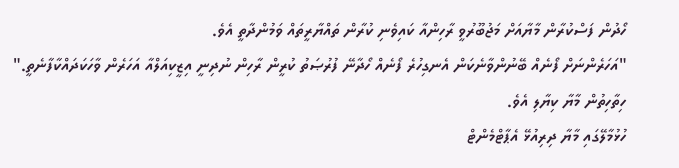ހޯދުން ފަސްކުރާން މާޔާއަށް މަޖުބޫރުވީ ރާހިންއާ ކައިވެނި ކުރާން ތައްޔާރީތައް ވަމުންދާތީ އެވެ.
"އަހަރެންނަށް ފޯނެއް ބޭނުންވާނެކަން އެނގިހުރެ ފޯނެއް ހޯދާނޭ ފުރުޞަތު ކުރީން ރާހިން ނުދިނީ އިޒީކިއަލްއާ އަހަރެން ވާހަކަދައްކާފާނެތީ." ހިތާހިތުން މާޔާ ކިޔާލި އެވެ.
ހުޅުމާލޭގައި މާޔާ ދިރިއުޅޭ އެޕާޓްމެންޓް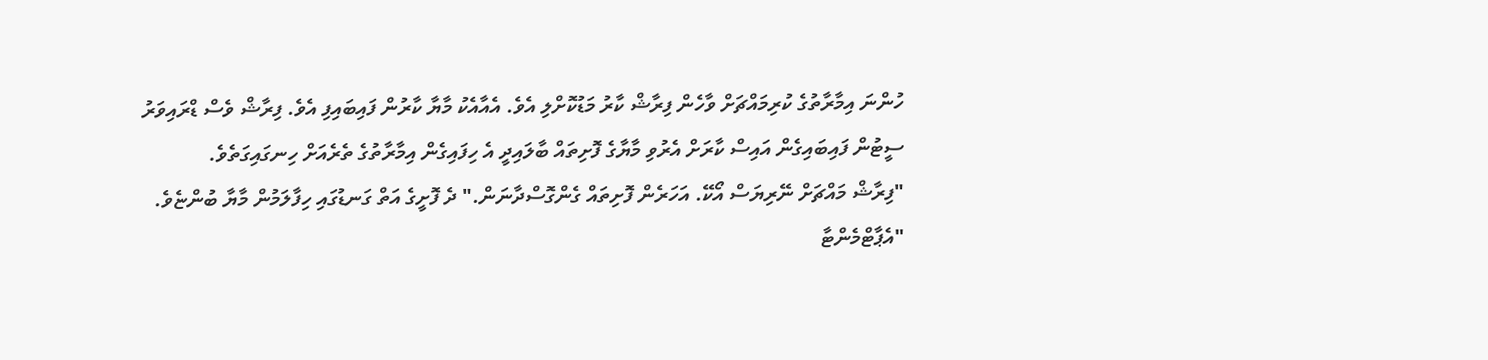ހުންނަ އިމާރާތުގެ ކުރިމައްޗަށް ވާހެން ފިރާޝް ކާރު މަޑުކޮށްލި އެވެ. އެއާއެކު މާޔާ ކާރުން ފައިބައިފި އެވެ. ފިރާޝް ވެސް ޑްރައިވަރު ސީޓުން ފައިބައިގެން އައިސް ކާރަށް އެރުވި މާޔާގެ ފޮށިތައް ބާލައިދީ އެ ހިފައިގެން އިމާރާތުގެ ތެރެއަށް ހިނގައިގަތެވެ.
"ފިރާޝް މައްޗަށް ނޭރިޔަސް އޯކޭ. އަހަރެން ފޮށިތައް ގެންގޮސްދާނަން." ދެ ފޮށީގެ އަތް ގަނޑުގައި ހިފާލަމުން މާޔާ ބުންޏެވެ.
"އެޕާޓްމެންޓާ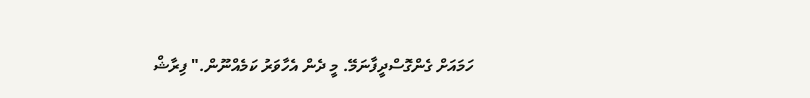ހަމައަށް ގެންގޮސްދީފާނަމޭ. މީ ދެން އެހާވަރު ކަމެއްނޫން." ފިރާޝް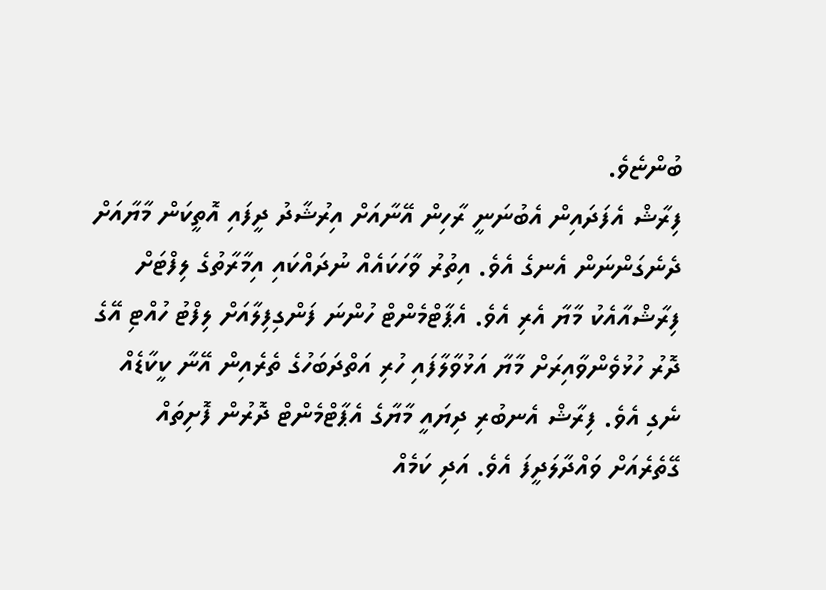ބުންޏެވެ.
ފިރާޝް އެފަދައިން އެބުނަނީ ރާހިން އޭނާއަށް އިރުޝާދު ދީފައި އޮތީކަން މާޔާއަށް ދެނެގަންނަން އެނގެ އެވެ. އިތުރު ވާހަކައެއް ނުދައްކައި އިމާރާތުގެ ލިފްޓަށް ފިރާޝްއާއެކު މާޔާ އެރި އެވެ. އެޕާޓްމެންޓް ހުންނަ ފަންގިފިލާއަށް ލިފްޓު ހުއްޓި އޭގެ ދޮރު ހުޅުވެންވާއިރަށް މާޔާ އަޅުވާލާފައި ހުރި އަތްދަބަހުގެ ތެރެއިން އޭނާ ކީކާޑެއް ނެގި އެވެ. ފިރާޝް އެނބުރި ދިޔައީ މާޔާގެ އެޕާޓްމެންޓް ދޮރުން ފޮށިތައް ގޭތެރެއަށް ވައްދާލަދީފަ އެވެ. އަދި ކަމެއް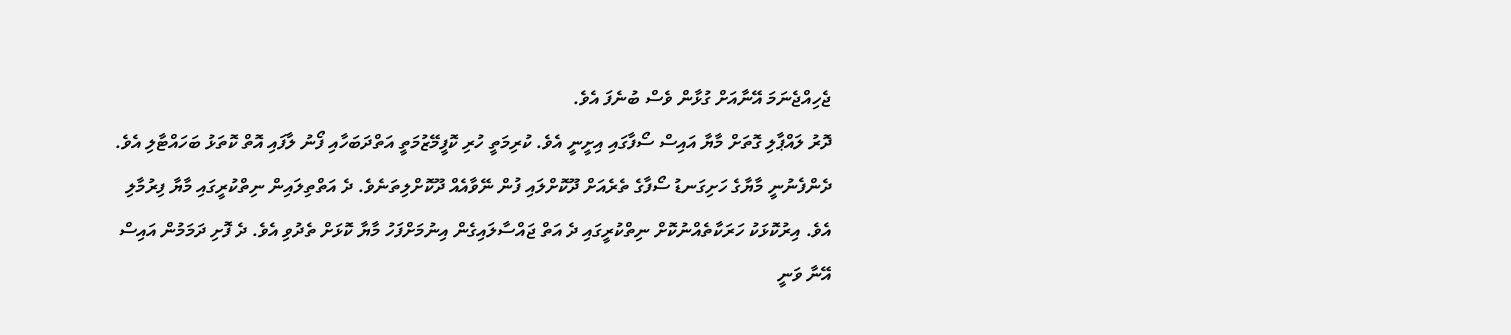ޖެހިއްޖެނަމަ އޭނާއަށް ގުޅާން ވެސް ބުނެފަ އެވެ.
ދޮރު ލައްޕާލި ގޮތަށް މާޔާ އައިސް ސޯފާގައި އިށީނީ އެވެ. ކުރިމަތީ ހުރި ކޮފީމޭޒުމަތީ އަތްދަބަހާއި ފޯނު ލާފައި އޮތް ކޮތަޅު ބަހައްޓާލި އެވެ. ދެންފެނުނީ މާޔާގެ ހަށިގަނޑު ސޯފާގެ ތެރެއަށް ދޫކޮށްލައި ފުން ނޭވާއެއް ދޫކޮށްލިތަނެވެ. ދެ އަތްތިލައިން ނިތްކުރީގައި މާޔާ ފިރުމާލި އެވެ. އިރުކޮޅަކު ހަރަކާތެއްނުކޮށް ނިތްކުރީގައި ދެ އަތް ޖައްސާލައިގެން އިނުމަށްފަހު މާޔާ ކޮޅަށް ތެދުވި އެވެ. ދެ ފޮށި ދަމަމުން އައިސް އޭނާ ވަނީ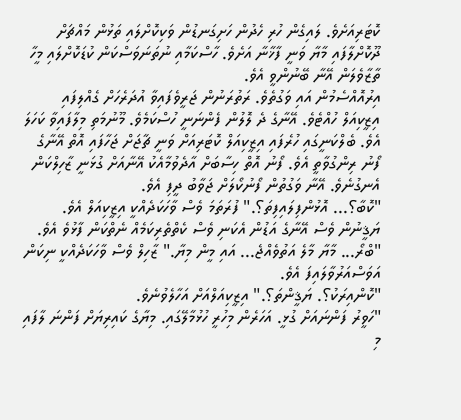ކޮޓަރިއަށެވެ. ލައިގެން ހުރި ހެދުން ހަށިގަނޑުން ވަކިކޮށްލައި ތަޅުން މައްޗަށް ދޫކޮށްލާފައި މާޔާ ވަނީ ފާޚާނާ އަށެވެ. ހާސްކަމާއި ނުތަނަވަސްކަން ކުޑަކޮށްލައި މީހާ ތާޒާވެލަން އޭނާ ބޭނުންވީ އެވެ.
އިރުއޮއްސެމުން އައި ވަގުތެވެ. ރަތުރަނުން ޖަރީވެފައިވާ އުދަރެހަށް ގެއްލިފައި އިޒީކިއަލް ހުއްޓެވެ. އޭނާގެ ދެ ލޮލުން ފެންނަނީ ހުސްކަމެވެ. މޫނުމަތި މިލާފައިވާ ކަހަލަ އެވެ. ބެލްކަނީގައި ހުރެފައި އިޒީކިއަލް ކޮޓަރިއަށް ވަނީ ޗާޖަށް ޖަހާފައި އޮތް އޭނާގެ ފޯނު ރިންގުވާތީ އެވެ. ފޯނު އޮތް ހިސާބަށް އާދެވުމާއެކު އޭނާއަށް ގުޅަނީ ޒާހިލްކަން އެނގުނެވެ. އޭނާ ވަގުތުން ފޯނުކޯލަށް ޖަވާބު ދީފި އެވެ.
"ކޮބާ؟... އޮޅުންފިލައިފިތަ؟." ފުރަތަމަ ވެސް ވާހަކަދެއްކީ އިޒީކިއަލް އެވެ. ޔަޤީނުން ވެސް އޭނާގެ އަޑުން އެކަނި ވެސް ކެތްތެރިކަމެއް ނެތްކަން ފާޅުވެ އެވެ.
"ބްރޯ... މާޔާ މާލެ އަތުވެއްޖެ... އައި މީން މިޔާ." ޒާހިލް ވެސް ވާހަކަދެއްކީ ނިކަން އަވަސްއަރުވާލައިފަ އެވެ.
"ކޮންއިރަކު؟. ޔަޤީންތަ؟." އިޒީކިއަލްއަށް އަހާލެވުނެވެ.
"ހަވީރު ފަންނައަށް ގުޅީ. އަހަރެން މިހުރީ ހުޅުމާލޭގައި. މިޔާގެ ކައިރިޔަށް ފަންނަ ލާފައި މި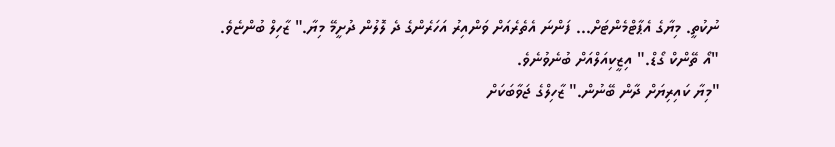ނުކުތީ. މިޔާގެ އެޕާޓްމެންޓަށް... ފަންނަ އެތެރެއަށް ވަންއިރު އަހަރެންގެ ދެ ލޮލުން ދުށީމޭ މިޔާ." ޒާހިލް ބުންޏެވެ.
"އޯ ތޭންކް ގޯޑް." އިޒީކިއަލްއަށް ބުނެވުނެވެ.
"މިޔާ ކައިރިޔަށް ދާން ބޭނުން." ޒާހިލްގެ ޖަވާބަކަށް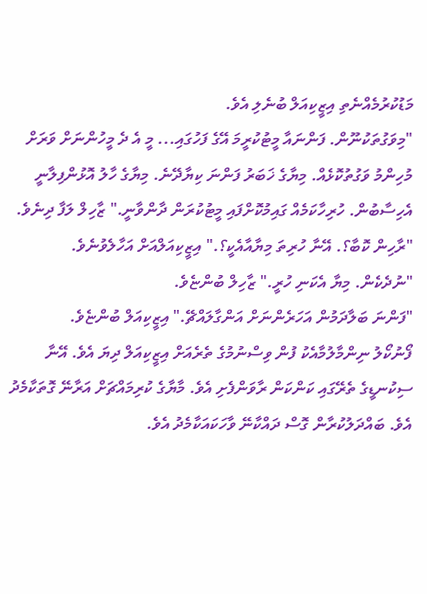މަޑުކުރުމެއްނެތި އިޒީކިއަލް ބުނެލި އެވެ.
"މިވަގުތަކުނޫން. ފަންނައާ މީޓުކުރީމަ އޭގެ ފަހުގައި... މީ އެ ދެ މީހުންނަށް ވަރަށް މުހިންމު ވަގުތުކޮޅެއް. މިޔާގެ ޚަބަރު ފަންނަ ކިޔާދޭނެ. މިޔާގެ ހާލު އޮޅުންފިލާނީ އެހިސާބުން. ހުރިހާކަމެއް ގައިމުކޮށްފައި މީޓުކުރަން ދާންވާނީ." ޒާހިލް ލަފާ ދިނެވެ.
"ރާހިން ކޮބާ؟. އޭނާ ހުރިތަ މިޔާއާއެކީ؟." އިޒީކިއަލްއަށް އަހާލެވުނެވެ.
"ނުދެކެން. މިޔާ އެކަނި ހުރީ." ޒާހިލް ބުންޏެވެ.
"ފަންނަ ބަލާދަމުން އަހަރެންނަށް އަންގާލައްޗޭ." އިޒީކިއަލް ބުންޏެވެ.
ފޯނުކޯލު ނިންމާލުމާއެކު ފުން ވިސްނުމުގެ ތެރެއަށް އިޒީކިއަލް ދިޔަ އެވެ. އޭނާ ސިކުނޑީގެ ތެރޭގައި ކަންކަން ރާވަންފެށި އެވެ. މާޔާގެ ކުރިމައްޗަށް އަރާނޭ ގޮތަކާމެދު އެވެ. ބައްދަލުކުރާން ގޮސް ދައްކާނޭ ވާހަކައަކާމެދު އެވެ.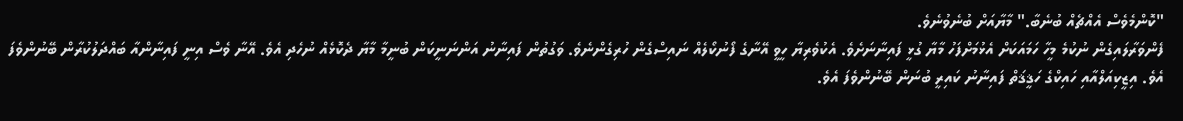"ކޮންމެވެސް އެއްޗެއް ބުނެބާ." މާޔާއަށް ބުނެވުނެވެ.
ފެންވަރާލައިގެން ނުކުމެ މީހާ ހަމައަކަށް އެޅުމަށްފަހު މާޔާ ގުޅީ ފައިނާނަށެވެ. އެކުވެރިޔާ ހީވީ އޭނާގެ ފޯނުކޯލެއް ނައިސްގެން ހުރިގެންނެވެ. ވަގުތުން ފައިނާނު އަންނަނީކަން ބުނީމާ މާޔާ ދެކޮޅެއް ނުހެދި އެވެ. އޭނާ ވެސް އިނީ ފައިނާންއާ ބައްދަލުކުރާން ބޭނުންވެފަ އެވެ. އިޒީކިއަލްއާއި ހައިކްގެ ހަޤީޤަތް ފައިނާނު ކައިރީ ބުނަން ބޭނުންވެފަ އެވެ.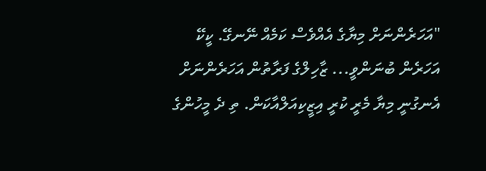"އަހަރެންނަށް މިޔާގެ އެއްވެސް ކަމެއް ނޭނގޭ. ކީކޭ އަހަރެން ބުނަންވީ... ޒާހިލްގެ ފަރާތުން އަހަރެންނަށް އެނގުނީ މިޔާ މެރީ ކުރީ އިޒީކިއަލްއާކަން. ތި ދެ މީހުންގެ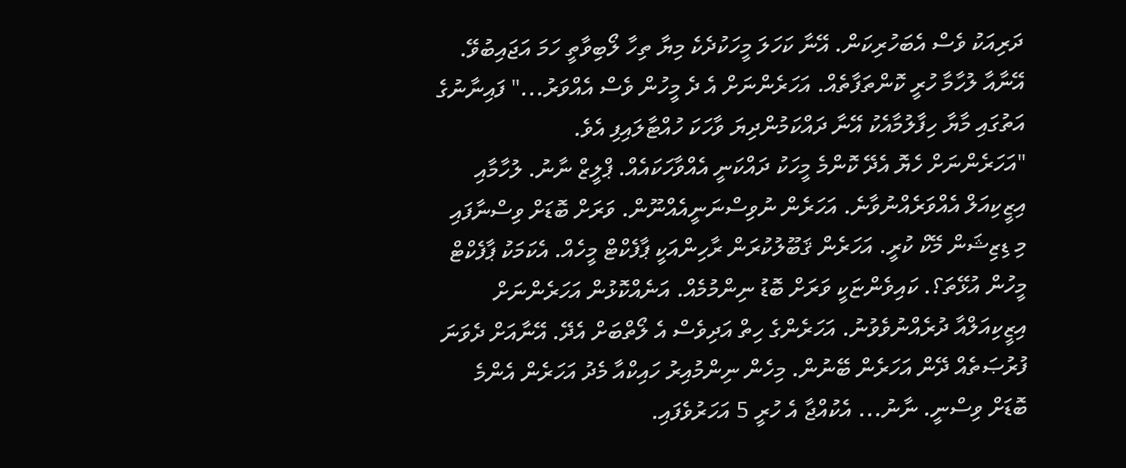ދަރިއަކު ވެސް އެބަހުރިކަން. އޭނާ ކަހަލަ މީހަކުދެކެ މިޔާ ތިހާ ލޯބިވާތީ ހަމަ އަޖައިބުވޭ. އޭނާއާ ލުހާމާ ހުރީ ކޮންތަފާތެއް. އަހަރެންނަށް އެ ދެ މީހުން ވެސް އެއްވަރު..." ފައިނާނުގެ އަތުގައި މާޔާ ހިފާލުމާއެކު އޭނާ ދައްކަމުންދިޔަ ވާހަކަ ހުއްޓާލައިފި އެވެ.
"އަހަރެންނަށް ހެޔޮ އެދޭ ކޮންމެ މީހަކު ދައްކަނީ އެއްވާހަކައެއް. ޕްލީޒް ނާނު. ލުހާމާއި އިޒީކިއަލް އެއްވަރެއްނުވާނެ. އަހަރެން ނުވިސްނަނީއެއްނޫން. ވަރަށް ބޮޑަށް ވިސްނާފައި މި ޑިޒިޝަން މޭކް ކުރީ. އަހަރެން ޤަބޫލުކުރަން ރާހިންއަކީ ޕާފެކްޓް މީހެއް. އެކަމަކު ޕާފެކްޓް މީހުން އުޅޭތަ؟. ކައިވެންޏަކީ ވަރަށް ބޮޑު ނިންމުމެއް. އަނެއްކޮޅުން އަހަރެންނަށް އިޒީކިއަލްއާ ދުރެއްނުވެވުނު. އަހަރެންގެ ހިތް އަދިވެސް އެ ލޯތްބަށް އެދޭ. އޭނާއަށް ދެވަނަ ފުރުޞަތެއް ދޭން އަހަރެން ބޭނުން. މިހެން ނިންމުއިރު ހައިކްއާ މެދު އަހަރެން އެންމެ ބޮޑަށް ވިސްނީ. ނާނު... އެކުއްޖާ އެ ހުރީ 5 އަހަރުވެފައި.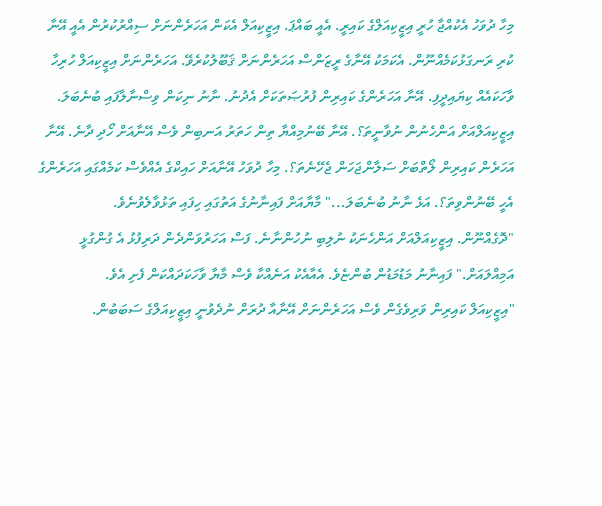މިހާ ދުވަހު އެކުއްޖާ ހުރީ އިޒީކިއަލްގެ ކައިރީ. އެއީ ބައްޕަ. އިޒީކިއަލް އެކަން އަހަރެންނަށް ސިއްރުކުރުން އެއީ އޭނާ ކުރި ރަނގަޅުކަމެއްނޫން. އެކަމަކު އޭނާގެ ރީޒަންސް އަހަރެންނަށް ޤަބޫލުކުރެވޭ. އަހަރެންނަށް އިޒީކިއަލް ހުރިހާ ވާހަކައެއް ކިޔައިދީފި. އޭނާ އަހަރެންގެ ކައިރިން ފުރުޞަތަކަށް އެދުނު. ނާނު ނިކަން ވިސްނާލާފައި ބުނެބަލަ. އިޒީކިއަލްއަށް އަންހެނުން ނުވާނީތަ؟. އޭނާ ބޭނުމިއްޔާ ތިން ހަތަރު އަނބިން ވެސް އޭނާއަށް ހޯދި ދާނެ. އޭނާ އަހަރެން ކައިރިން ލޯތްބަށް ސަލާންޖަހަން ޖެހޭނެތަ؟. މިހާ ދުވަހު އޭނާއަށް ހައިކްގެ އެއްވެސް ކަމެއްގައި އަހަރެންގެ އެހީ ބޭނުންވިތަ؟. އަޅެ ނާނު ބުނެބަލަ..." މާޔާއަށް ފައިނާނުގެ އަތުގައި ހިފައި ތަޅުވާލެވުނެވެ.
"ދޮގެއްނޫން. އިޒީކިއަލްއަށް އަންހެނަކު ނުލިބި ނުހުންނާނެ. ފަސް އަހަރުވަންދެން ދަރިފުޅު އެ ގުންގުޅީ އަމިއްލައަށް." ފައިނާނު މަޑުމަޑުން ބުންޏެވެ. އެއާއެކު އަނެއްކާ ވެސް މާޔާ ވާހަކަދައްކަން ފެށި އެވެ.
"އިޒީކިއަލް ކައިރިން ވަރިވެގެން ވެސް އަހަރެންނަށް އޭނާއާ ދުރަށް ނުދެވުނީ އިޒީކިއަލްގެ ސަބަބުން.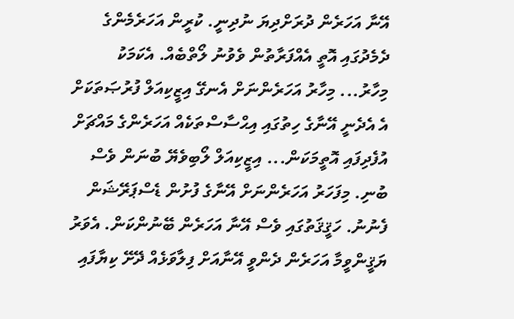އޭނާ އަހަރެން ދުރަށްދިޔަ ނުދިނީ. ކުރީން އަހަރެމެންގެ ދެމެދުގައި އޮތީ އެއްފަރާތުން ވެވުނު ލޯތްބެއް. އެކަމަކު މިހާރު... މިހާރު އަހަރެންނަށް އެނގޭ އިޒީކިއަލް ފުރުޞަތަކަށް އެ އެދެނީ އޭނާގެ ހިތުގައި އިޙްސާސްތަކެއް އަހަރެންގެ މައްޗަށް އުފެދިފައި އޮތީމަކަން... އިޒީކިއަލް ލޯބިވެޔޭ ބުނަން ވެސް ބުނި. މިފަހަރު އަހަރެންނަށް އޭނާގެ ފުށުން ޑެސްޕަރޭޝަން ފެނުނު. ހަޤީޤަތުގައި ވެސް އޭނާ އަހަރެން ބޭނުންކަން. އެވަރު ޔަޤީންވީމާ އަހަރެން ދެންވީ އޭނާއަށް ފިލާވަޅެއް ދޭށޭ ކިޔާފައި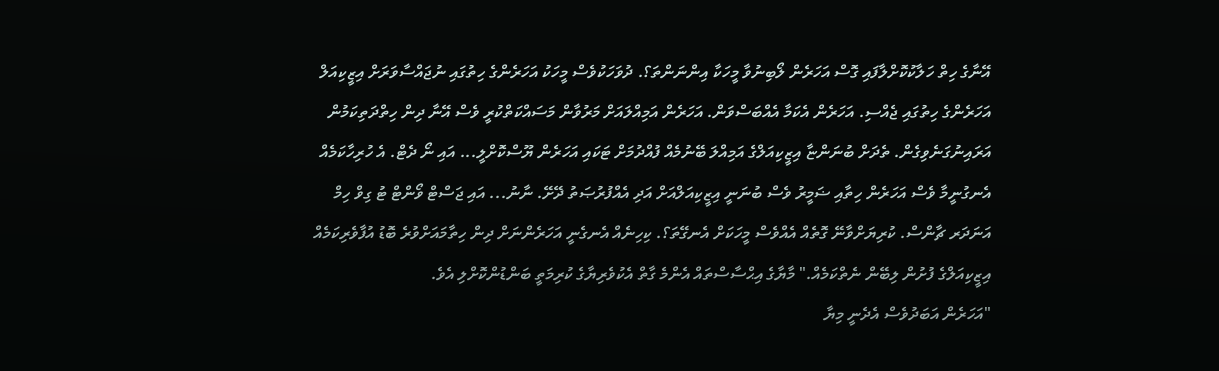އޭނާގެ ހިތް ހަލާކުކޮށްލާފައި ގޮސް އަހަރެން ލޯބިނުވާ މީހަކާ އިންނަންތަ؟. ދުވަހަކުވެސް މީހަކު އަހަރެންގެ ހިތުގައި ނުޖައްސާވަރަށް އިޒީކިއަލް އަހަރެންގެ ހިތުގައި ޖެއްސި. އަހަރެން އެކަމާ އެއްބަސްވަން. އަހަރެން އަމިއްލައަށް މަރުވާން މަސައްކަތްކުރީ ވެސް އޭނާ ދިން ހިތްދަތިކަމުން އަރައިނުގަނެވިގެން. ތެދަށް ބުނަންޏާ އިޒީކިއަލްގެ އަމިއްލަ ބޭނުމެއް ފުއްދުމަށް ޓަކައި އަހަރެން ޔޫސްކޮށްލީ... އައި ނޯ ދެޓް. އެ ހުރިހާކަމެއް އެނގުނީމާ ވެސް އަހަރެން ހިތާއި ޟަމީރު ވެސް ބުނަނީ އިޒީކިއަލްއަށް އަދި އެއްފުރުޞަތު ދޭށޭ. ނާނު... އައި ޖަސްޓް ވޯންޓް ޓު ގިވް ހިމް އަނަދަރ ޗާންސް. ކުރިޔަށްވާނޭ ގޮތެއް އެއްވެސް މީހަކަށް އެނގޭތަ؟. ކިހިނެއް އެނގެނީ އަހަރެންނަށް ދިން ހިތާމައަށްވުރެ ބޮޑު އުފާވެރިކަމެއް އިޒީކިއަލްގެ ފުށުން ލިބޭން ނެތްކަމެއް." މާޔާގެ އިޙްސާސްތައް އެންމެ ގާތް އެކުވެރިޔާގެ ކުރިމަތީ ބަންޑުންކޮށްލި އެވެ.
"އަހަރެން އަބަދުވެސް އެދެނީ މިޔާ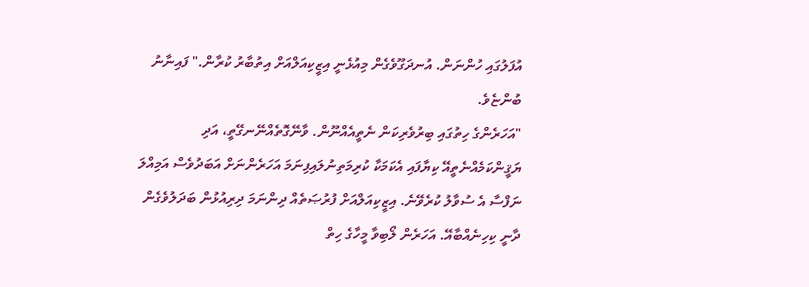އުފަލުގައި ހުންނަން. އުނދަގޫވެގެން މިއުޅެނީ އިޒީކިއަލްއަށް އިތުބާރު ކުރާން." ފައިނާނު ބުންޏެވެ.
"އަހަރެންގެ ހިތުގައި ބިރުވެރިކަން ނެތީއެއްނޫން. ވާނޭގޮތެއްނޭނގޭތީ، އަދި ޔަޤީންކަމެއްނެތީއޭ ކިޔާފައި އެކަމަކާ ކުރިމަތިނުލައިފިނަމަ އަހަރެންނަށް އަބަދުވެސް އަމިއްލަ ނަފްސާ އެ ސުވާލު ކުރެވޭނެ. އިޒީކިއަލްއަށް ފުރުޞަތެއް ދިންނަމަ ދިރިއުޅުން ބަދަލުވެގެން ދާނީ ކިހިނެއްބާއޭ. އަހަރެން ލޯބިވާ މީހާގެ ހިތް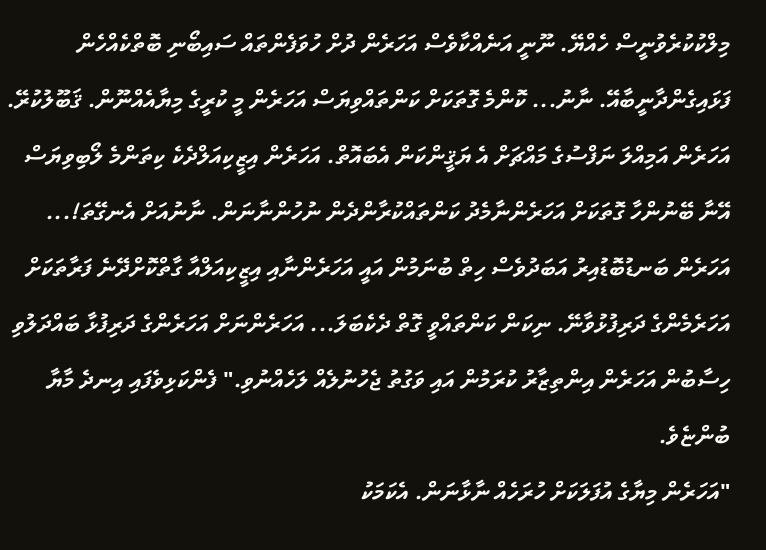މިލްކުކުރެވުނީސް ހެއްޔޭ. ނޫނީ އަނެއްކާވެސް އަހަރެން ދުށް ހުވަފެންތައް ސައިބޯނި ބޮތްކެއްހެން ފަޅައިގެންދާނީބާއޭ. ނާނު... ކޮންމެ ގޮތަކަށް ކަންތައްވިޔަސް އަހަރެން މީ ކުރީގެ މިޔާއެއްނޫން. ޤަބޫލުކުރޭ. އަހަރެން އަމިއްލަ ނަފްސުގެ މައްޗަށް އެ ޔަޤީންކަން އެބައޮތް. އަހަރެން އިޒީކިއަލްދެކެ ކިތަންމެ ލޯބިވިޔަސް އޭނާ ބޭނުންހާ ގޮތަކަށް އަހަރެންނާމެދު ކަންތައްކުރާންދެން ނުހުންނާނަން. ނާނުއަށް އެނގޭތަ!... އަހަރެން ބަނޑުބޮޑުއިރު އަބަދުވެސް ހިތް ބުނަމުން އައީ އަހަރެންނާއި އިޒީކިއަލްއާ ގާތްކޮށްދޭނެ ފަރާތަކަށް އަހަރެމެންގެ ދަރިފުޅުވާނޭ. ނިކަން ކަންތައްވީ ގޮތް ދެކެބަލަ... އަހަރެންނަށް އަހަރެންގެ ދަރިފުޅާ ބައްދަލުވި ހިސާބުން އަހަރެން އިންތިޒާރު ކުރަމުން އައި ވަގުތު ޖެހުނުލެއް ލަހެއްނުވި." ފެންކަޅިވެފައި އިނދެ މާޔާ ބުންޏެވެ.
"އަހަރެން މިޔާގެ އުފަލަކަށް ހުރަހެއް ނާޅާނަން. އެކަމަކު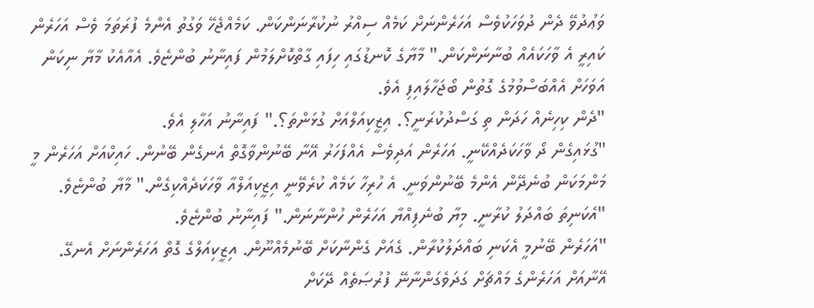ވަޢުދުވޭ ދެން ދުވަހަކުވެސް އަހަރެންނަށް ކަމެއް ސިއްރު ނުކުރާނަންކަން. ކަމެއްޖެހޭ ވަގުތު އެންމެ ފުރަތަމަ ވެސް އަހަރެން ކައިރީ އެ ވާހަކައެއް ބުނާނަންކަން." މާޔާގެ ކޮނޑުގައި ހިފައި ގާތްކޮށްލަމުން ފައިނާނު ބުންޏެވެ. އެއާއެކު މާޔާ ނިކަން އަވަހަށް އެއްބަސްވުމުގެ ގޮތުން ބޯޖަހާލައިފި އެވެ.
"ދެން ކިހިނެއް ހަދަން ތި ގަސްދުކުރަނީ؟. އިޒީކިއަލްއަށް ގުޅަންތަ؟." ފައިނާނު އަހާލި އެވެ.
"ގުޅައިގެން ދޯ ވާހަކަދެއްކޭނީ. އަހަރެން އަދިވެސް އެއްފަހަރު އޭނާ ބޭނުންވާގޮތް އެނގެން ބޭނުން. ހައިކްއަށް އަހަރެން މީ މަންމަކަން ބުނެދޭން އެންމެ ބޭނުންވަނީ. އެ ހުރިހާ ކަމެއް ކުރެވޭނީ އިޒީކިއަލްއާ ވާހަކަދެއްކިގެން." މާޔާ ބުންޏެވެ.
"އެކަނިތަ ބައްދަލު ކުރާނީ. މިޔާ ބުނެފިއްޔާ އަހަރެން ހުންނާނަން." ފައިނާނު ބުންޏެވެ.
"އަހަރެން ބޭނުމީ އެކަނި ބައްދަލުކުރާން. ގެއަށް ގެންނާކަށް ބޭނުމެއްނޫން. އިޒީކިއަލްގެ ގޮތް އަހަރެންނަށް އެނގޭ. އޭނާއަށް އަހަރެންގެ މައްޗަށް ގަދަވެގަންނާނޭ ފުރުޞަތެއް ދޭކަށް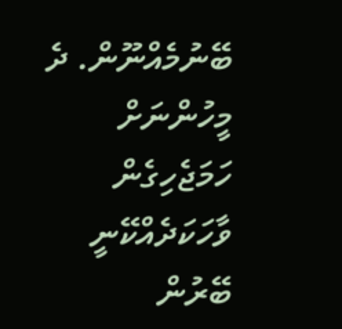ބޭނުމެއްނޫން. ދެ މީހުންނަށް ހަމަޖެހިގެން ވާހަކަދެއްކޭނީ ބޭރުން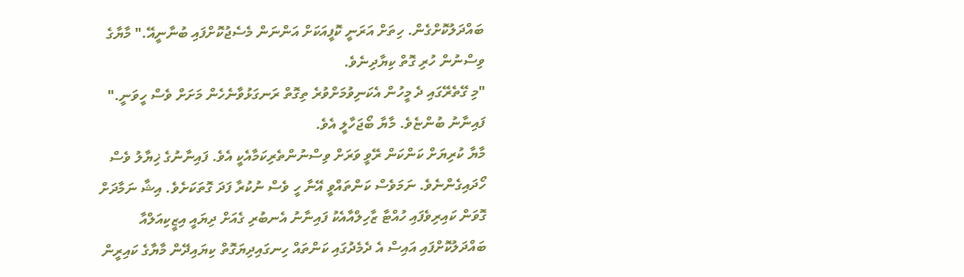ބައްދަލުކޮށްގެން. ހިތަށް އަރަނީ ކޮފީއަކަށް އަންނަން މެސެޖުކޮށްފައި ބުނާނީއޭ." މާޔާގެ ވިސްނުން ހުރި ގޮތް ކިޔާދިނެވެ.
"މި ގޭތެރޭގައި ދެ މީހުން އެކަނިވުމަށްވުރެ ތިގޮތް ރަނގަޅުވާނެހެން މަށަށް ވެސް ހީވަނީ." ފައިނާނު ބުންޏެވެ. މާޔާ ބޯޖަހާލީ އެވެ.
މާޔާ ކުރިޔަށް ކަންކަން ރޭވީ ވަރަށް ވިސްނުންތެރިކަމާއެކީ އެވެ. ފައިނާނުގެ ޚިޔާލު ވެސް ހޯދައިގެންނެވެ. ނަމަވެސް ކަންތައްވީ އޭނާ ހީ ވެސް ނުކުރާ ފަދަ ގޮތަކަށެވެ. އިޝާ ނަމާދަށް ގޮވަން ކައިރިވެފައި ހުއްޓާ ޒާހިލްއާއެކު ފައިނާނު އެނބުރި ގެއަށް ދިޔައީ އިޒީކިއަލްއާ ބައްދަލުކޮށްފައި އައިސް އެ ދެމެދުގައި ކަންތައް ހިނގައިދިޔަގޮތް ކިޔައިދޭން މާޔާގެ ކައިރީން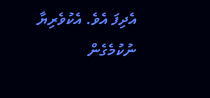އެދިފަ އެވެ. އެކުވެރިޔާ ނުކުމެގެން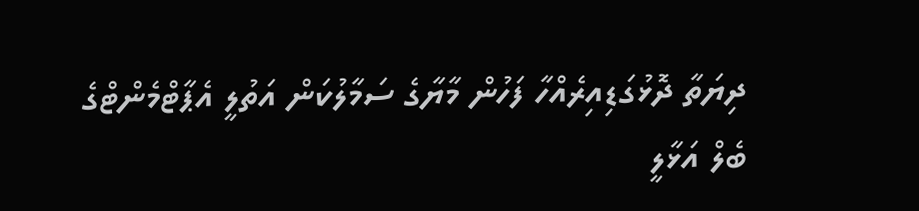ދިޔަތާ ދޮޅުގަޑިއިރެއްހާ ފަހުން މާޔާގެ ސަމާލުކަން އަތުލީ އެޕާޓްމެންޓްގެ ބެލް އަޅާލީ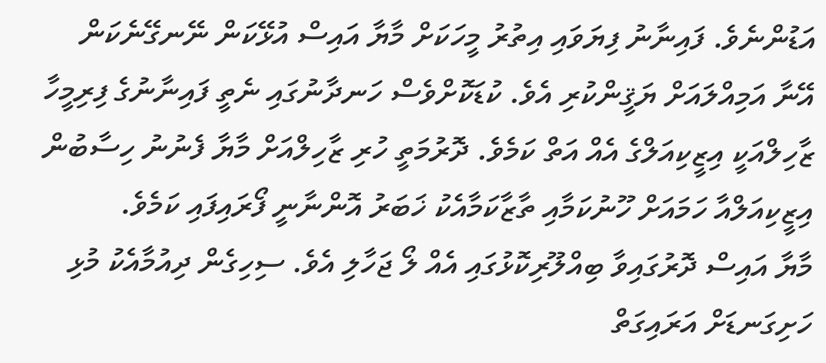އަޑުންނެވެ. ފައިނާނު ފިޔަވައި އިތުރު މީހަކަށް މާޔާ އައިސް އުޅޭކަން ނޭނގޭނެކަން އޭނާ އަމިއްލައަށް ޔަޤީންކުރި އެވެ. ކުޑަކޮށްވެސް ހަނދާނުގައި ނެތީ ފައިނާނުގެ ފިރިމީހާ ޒާހިލްއަކީ އިޒީކިއަލްގެ އެއް އަތް ކަމެވެ. ދޮރުމަތީ ހުރި ޒާހިލްއަށް މާޔާ ފެނުނު ހިސާބުން އިޒީކިއަލްއާ ހަމައަށް ހޫނުކަމާއި ތާޒާކަމާއެކު ޚަބަރު އޮންނާނީ ފޯރައިފައި ކަމެވެ.
މާޔާ އައިސް ދޮރުގައިވާ ބިއްލޫރިކޮޅުގައި އެއް ލޯ ޖަހާލި އެވެ. ސިހިގެން ދިއުމާއެކު މުޅި ހަށިގަނޑަށް އަރައިގަތް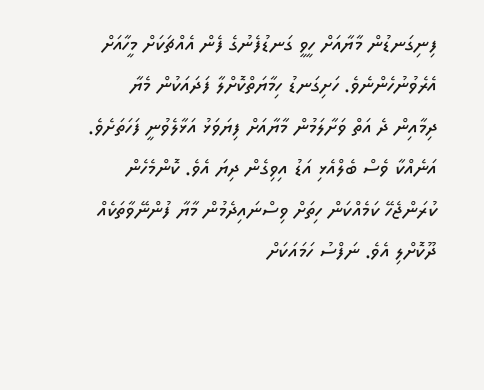ފިނިގަނޑުން މާޔާއަށް ހީވީ ގަނޑުފެނުގެ ފެން އެއްޗަކަށް މީހާއަށް އެރެވުނުހެންނެވެ. ހަށިގަނޑު ހިމާޔަތްކޮށްލާ ފަދައަކުން މެޔާ ދިމާއިން ދެ އަތް ވަށާލަމުން މާޔާއަށް ފިޔަވަޅު އަޅާލެވުނީ ފަހަތަށެވެ. އަނެއްކާ ވެސް ބެލްއެޅި އަޑު އިވިގެން ދިޔަ އެވެ. ކޮންމެހެން ކުރަންޖެހޭ ކަމެއްކަން ހިތަށް ވިސްނައިދެމުން މާޔާ ފުންނޭވާތަކެއް ދޫކޮށްލި އެވެ. ނަފްސު ހަމައަކަށް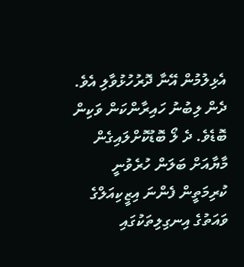އެޅިލުމުން އޭނާ ދޮރުހުޅުވާލި އެވެ. ދެން ލިބުނު ހައިރާންކަން ވަކިން ބޮޑެވެ. ދެ ލޯ ބޮޑުކޮށްލައިގެން މާޔާއަށް ބަލަން ހުރެވުނީ ކުރިމަތީން ފެންނަ އިޒީކިއަލްގެ ވައަތުގެ އިނގިލިތަކުގައި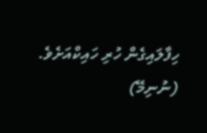ހިފާލައިގެން ހުރި ހައިކްއަށެވެ.
(ނުނިމޭ)